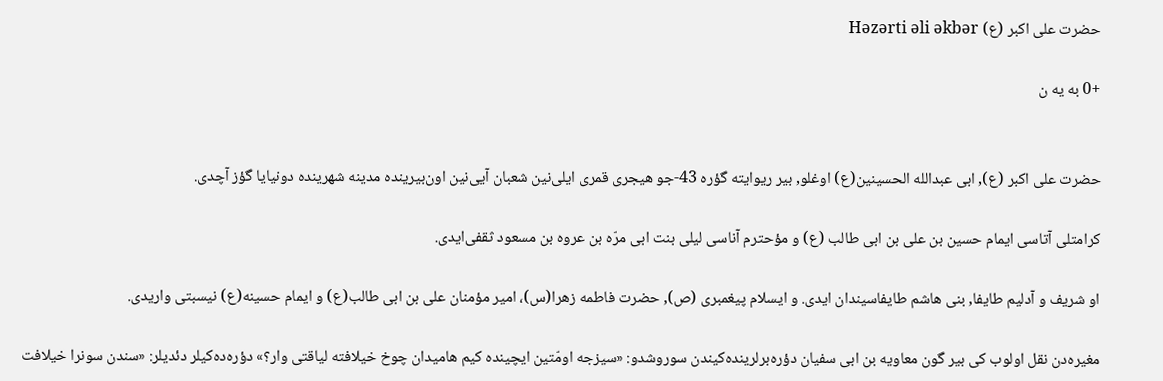حضرت علی اكبر (ع) Həzərti əli əkbər

+0 به یه ن


حضرت علی اكبر (ع), ابی عبدالله الحسینین(ع) اوغلو, بیر ریوایته گؤره 43-جو هیجری قمری ایلی‌نین شعبان آیی‌نین اون‌بیرینده مدینه شهرینده دونیایا گؤز آچدی.

كرامتلی آتاسی ایمام حسین بن علی بن ابی طالب (ع) و مؤحترم آناسی لیلی بنت ابی مرّه بن عروه بن مسعود ثقفی‌ایدی.

او شریف و آدلیم طایفا, بنی هاشم طایفاسیندان ایدی. و ایسلام پیغمبری (ص), حضرت فاطمه زهرا(س)، امیر مؤمنان علی بن ابی طالب(ع) و ایمام حسینه(ع) نیسبتی واریدی.

مغیره‌دن نقل اولوب كی بیر گون معاویه بن ابی سفیان دؤره‌برلرینده‌كیندن سوروشدو: «سیزجه اومّتین ایچینده كیم هامیدان چوخ خیلافته لیاقتی وار؟» دؤره‌ده‌كیلر دئدیلر: «سندن سونرا خیلافت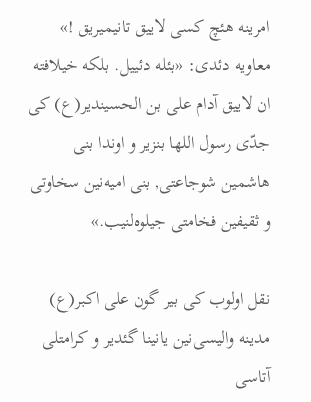امرینه هئچ كسی لاییق تانیمیریق !» معاویه دئدی: «بئله دئییل. بلكه خیلافته ان لاییق آدام علی بن الحسیندیر(ع) كی جدّی رسول اللها بنزیر و اوندا بنی هاشمین شوجاعتی, بنی امیه‌نین سخاوتی و ثقیفین فخامتی جیلوه‌لنیب.»

نقل اولوب كی بیر گون علی اكبر(ع) مدینه والیسی‌نین یانینا گئدیر و كرامتلی آتاسی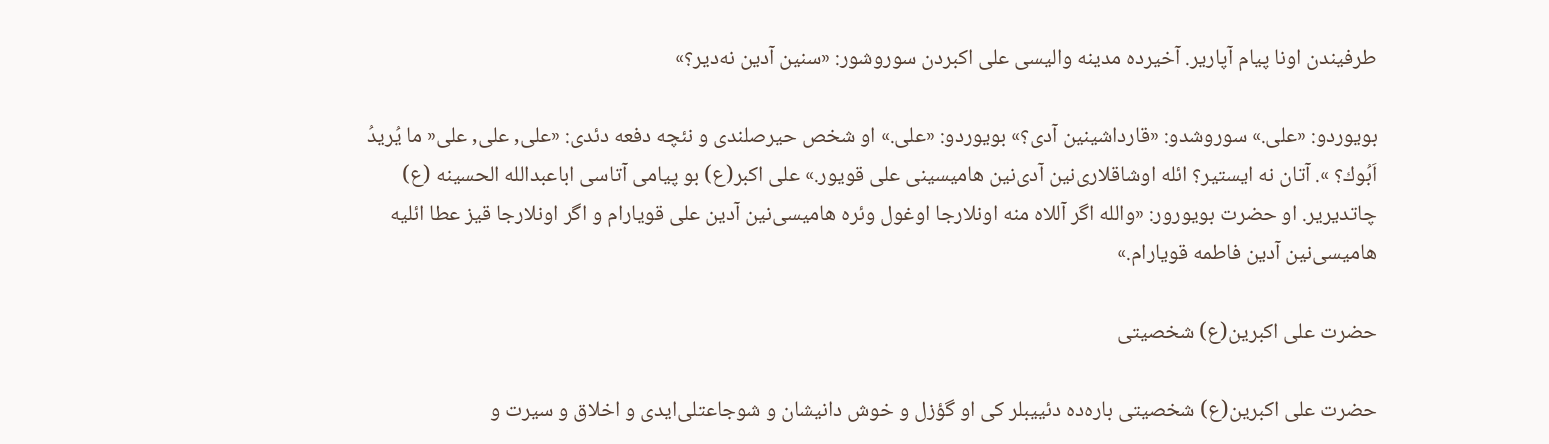طرفیندن اونا پیام آپاریر. آخیرده مدینه والیسی علی اكبردن سوروشور: «سنین آدین نه‌دیر؟»

بویوردو: «علی.» سوروشدو: «قارداشینین آدی؟» بویوردو: «علی.» او شخص حیرصلندی و نئچه دفعه دئدی: «علی, علی, علی« ما یُریدُ اَبُوك؟ ». آتان نه ایستیر؟ ائله اوشاقلاری‌نین آدی‌نین هامیسینی علی قویور.» علی اكبر(ع) بو پیامی آتاسی اباعبدالله الحسینه (ع) چاتدیریر. او حضرت بویورور: «والله اگر آللاه منه اونلارجا اوغول وئره هامیسی‌نین آدین علی قویارام و اگر اونلارجا قیز عطا ائلیه هامیسی‌نین آدین فاطمه قویارام.»

حضرت علی اكبرین(ع) شخصیتی

حضرت علی اكبرین(ع) شخصیتی باره‌ده دئییبلر كی او گؤزل و خوش دانیشان و شوجاعتلی‌ایدی و اخلاق و سیرت و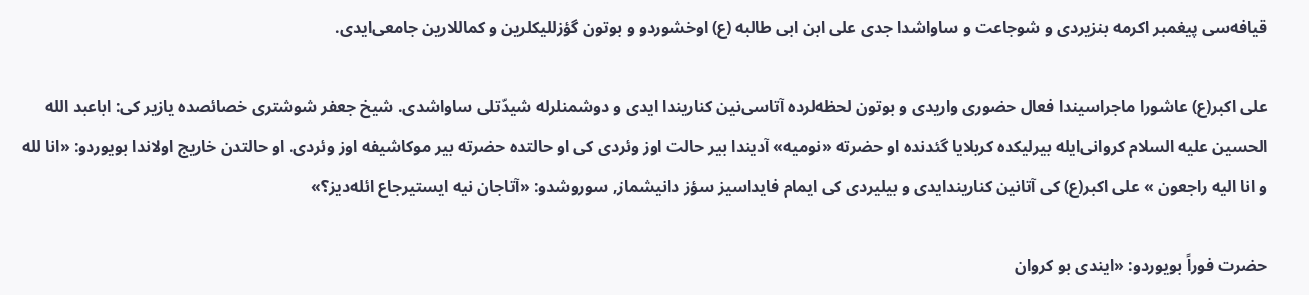قیافه‌سی پیغمبر اكرمه بنزیردی و شوجاعت و ساواشدا جدی علی ابن ابی طالبه (ع) اوخشوردو و بوتون گؤزللیكلرین و كماللارین جامعی‌ایدی.

علی اكبر(ع) عاشورا ماجراسیندا فعال حضوری واریدی و بوتون لحظه‌لرده آتاسی‌نین كناریندا ایدی و دوشمنلرله شیدّتلی ساواشدی. شیخ جعفر شوشتری خصائصده یازیر كی: اباعبد الله الحسین علیه السلام كروانی‌ایله بیرلیكده كربلایا گئدنده او حضرته «نومیه» آدیندا بیر حالت اوز وئردی كی او حالتده حضرته بیر موكاشیفه اوز وئردی. او حالتدن خاریج اولاندا بویوردو: «انا لله و انا الیه راجعون » علی اكبر(ع) كی آتانین كناریندایدی و بیلیردی كی ایمام فایداسیز سؤز دانیشماز, سوروشدو: «آتاجان نیه ایستیرجاع ائله‌دیز؟»

حضرت فوراً بویوردو: «ایندی بو كروان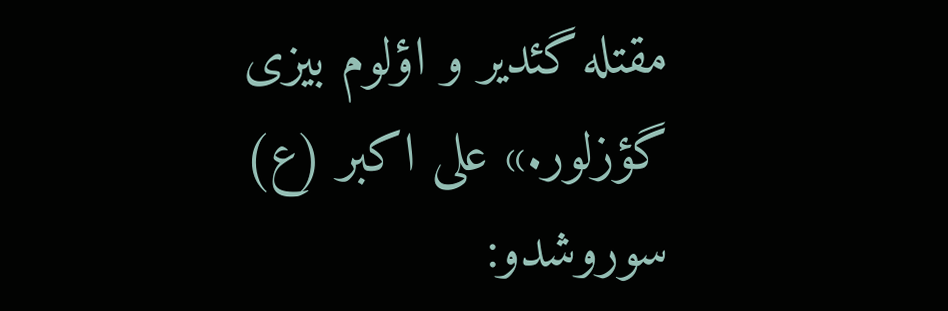مقتله گئدیر و اؤلوم بیزی گؤزلور.» علی اكبر (ع) سوروشدو: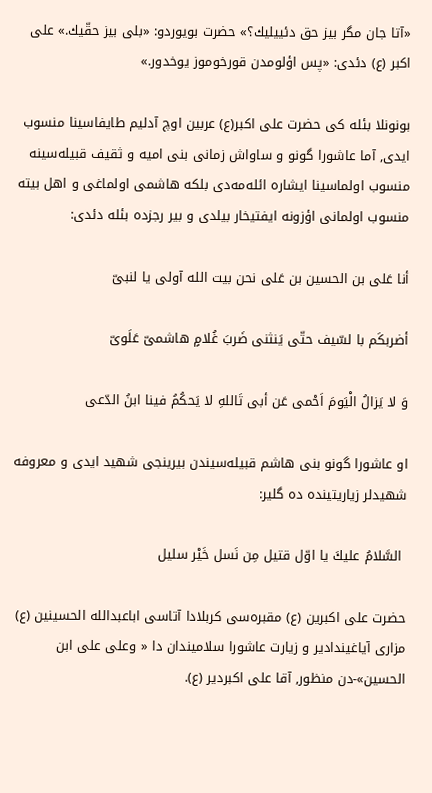«آتا جان مگر بیز حق دئییلیك؟» حضرت بویوردو: «بلی بیز حقّیك.» علی اكبر (ع) دئدی: «پس اؤلومدن قورخوموز یوخدور.»

بونونلا بئله كی حضرت علی اكبر(ع) عربین اوچ آدلیم طایفاسینا منسوب ایدی, آما عاشورا گونو و ساواش زمانی بنی امیه و ثقیف قبیله‌سینه منسوب اولماسینا ایشاره ائله‌مه‌دی بلكه هاشمی اولماغی و اهل بیته منسوب اولمانی اؤزونه ایفتیخار بیلدی و بیر رجزده بئله دئدی:

أنا عَلی بن الحسین بن عَلی نحن بیت الله آولی یا لنبیّ

أضربكَم با لسّیف حتّی یَنثنی ضَربَ غُلامٍ هاشمیّ عَلَویّ

وَ لا یَزالُ الْیَومَ اَحْمی عَن أبی تَاللهِ لا یَحكُمُ فینا ابنُ الدّعی

او عاشورا گونو بنی هاشم قبیله‌سیندن بیرینجی شهید ایدی و معروفه شهیدلر زیاریتینده ده گلیر:

 السَّلامُ علیكَ یا اوّل قتیل مِن نَسل خَیْر سلیل

حضرت علی اكبرین (ع) مقبره‌سی كربلادا آتاسی اباعبدالله الحسینین (ع) مزاری آیاغیندادیر و زیارت عاشورا سلامیندان دا « وعلی علی ابن الحسین»-دن منظور, آقا علی اكبردیر (ع).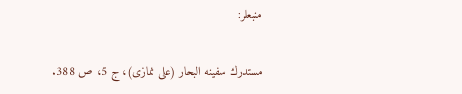منبعلر:

مستدرك سفینه البحار (علی نمازی)، ج 5، ص 388.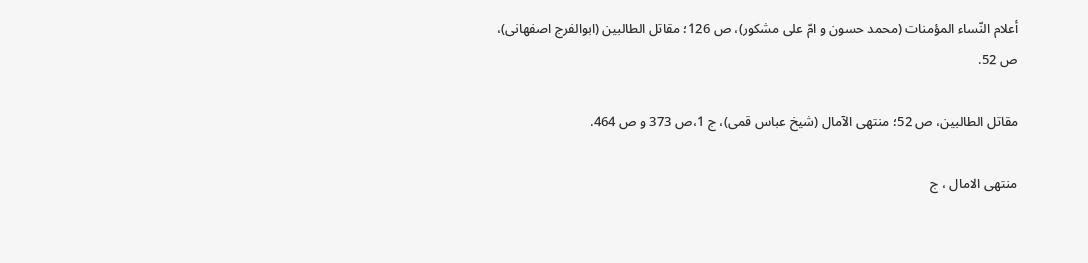أعلام النّساء المؤمنات (محمد حسون و امّ علی مشكور)، ص 126؛ مقاتل الطالبین (ابوالفرج اصفهانی)، ص 52.

مقاتل الطالبین، ص 52؛ منتهی الآمال (شیخ عباس قمی)، ج 1،ص 373 و ص 464.

منتهی الامال ، ج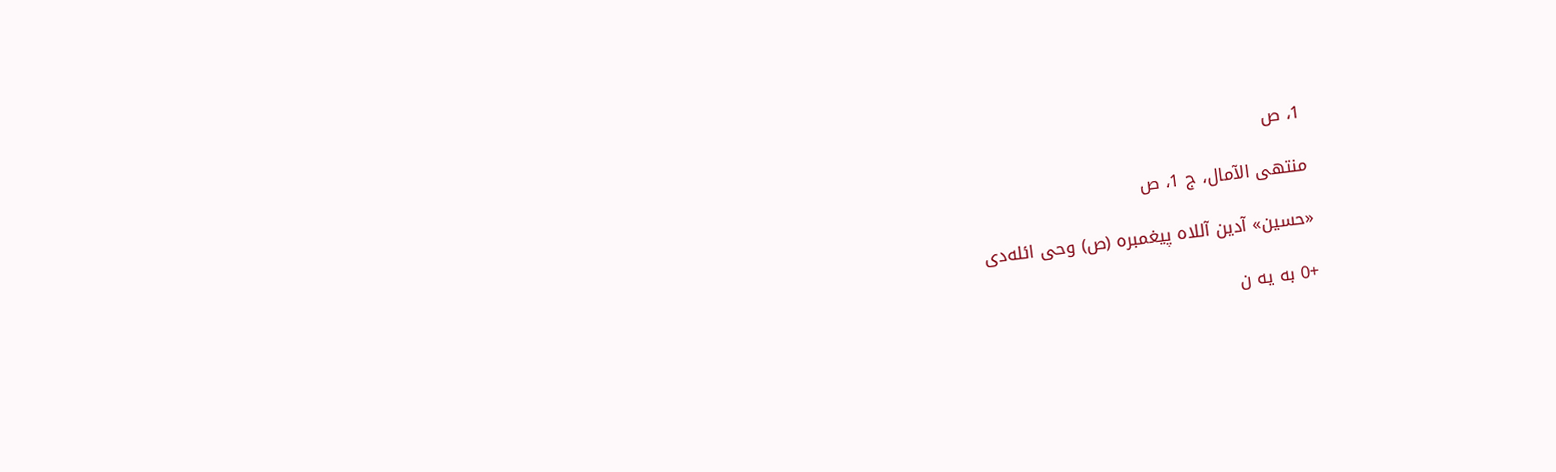1، ص

منتهی الآمال، ج 1، ص

«حسین» آدین آللاه پیغمبره (ص) وحی ائله‌دی

+0 به یه ن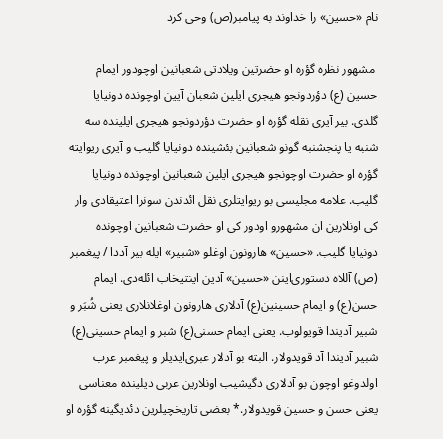نام «حسین» را خداوند به پیامبر(ص) وحی كرد

 مشهور نظره گؤره او حضرتین ویلادتی شعبانین اوچودور ایمام حسین (ع) دؤردونجو هیجری ایلین شعبان آیین اوچونده دونیایا گلدی. بیر آیری نقله گؤره او حضرت دؤردونجو هیجری ایلینده سه شنبه یا پنجشنبه گونو شعبانین بئشینده دونیایا گلیب و آیری ریوایته گؤره او حضرت اوچونجو هیجری ایلین شعبانین اوچونده دونیایا گلیب. علامه مجلیسی بو ریوایتلری نقل ائدندن سونرا اعتیقادی وار كی اونلارین ان مشهورو اودور كی او حضرت شعبانین اوچونده دونیایا گلیب. «حسین» هارونون اوغلو «شبیر» ایله بیر آددا / پیغمبر (ص) آللاه دستوری‌اینن «حسین» آدین اینتیخاب ائله‌دی. ایمام حسن(ع) و ایمام حسینین(ع) آدلاری هارونون اوغلانلاری یعنی شُبَر و شبیر آدیندا قویولوب. یعنی ایمام حسنی(ع) شبر و ایمام حسینی(ع) شبیر آدیندا آد قویدولار. البته بو آدلار عبری‌ایدیلر و پیغمبر عرب اولدوغو اوچون بو آدلاری دگیشیب اونلارین عربی دیلینده معناسی یعنی حسن و حسین قویدولار.* بعضی تاریخچیلرین دئدیگینه گؤره او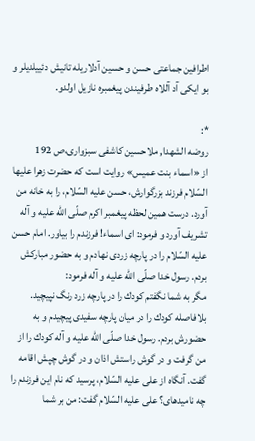اطرافین جماعتی حسن و حسین آدلاریله تانیش دئییلدیلر و بو ایكی آد آللاه طرفیندن پیغمبره نازیل اولدو.

*:
روضه الشهدا, ملاحسین كاشفی سبزواری،ص 192
از «اسماء بنت عمیس» روایت است كه حضرت زهرا علیها السّلام فرزند بزرگوارش، حسن علیه السّلام، را به خانه من آورد. درست همین لحظه پیغمبر اكرم صلّى اللّه علیه و آله تشریف آورد و فرمود: اى اسماء! فرزندم را بیاور. امام حسن علیه السّلام را در پارچه زردى نهادم و به حضور مباركش بردم. رسول خدا صلّى اللّه علیه و آله فرمود:
مگر به شما نگفتم كودك را در پارچه زرد رنگ نپیچید. بلافاصله كودك را در میان پارچه سفیدى پیچیدم و به حضورش بردم. رسول خدا صلّى اللّه علیه و آله كودك را از من گرفت و در گوش راستش اذان و در گوش چپش اقامه گفت. آنگاه از على علیه السّلام، پرسید كه نام این فرزندم را چه نامیدهاى؟ على علیه السّلام گفت: من بر شما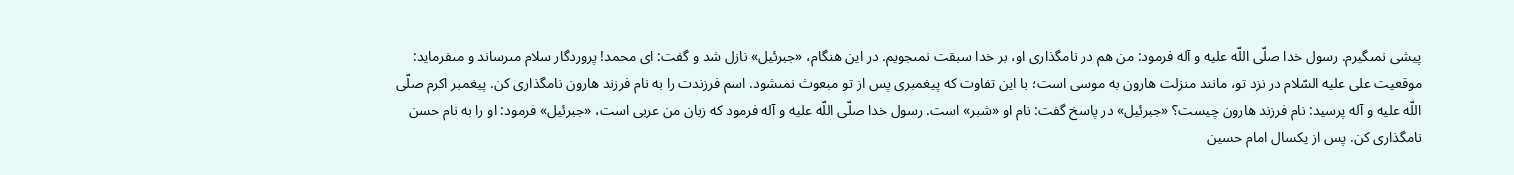پیشى نمىگیرم. رسول خدا صلّى اللّه علیه و آله فرمود: من هم در نامگذارى او، بر خدا سبقت نمىجویم. در این هنگام، «جبرئیل» نازل شد و گفت: اى محمد! پروردگار سلام مىرساند و مىفرماید:
موقعیت على علیه السّلام در نزد تو، مانند منزلت هارون به موسى است؛ با این تفاوت كه پیغمبرى پس از تو مبعوث نمىشود. اسم فرزندت را به نام فرزند هارون نامگذارى كن. پیغمبر اكرم صلّى اللّه علیه و آله پرسید: نام فرزند هارون چیست؟ «جبرئیل» در پاسخ گفت: نام او «شبر» است. رسول خدا صلّى اللّه علیه و آله فرمود كه زبان من عربى است، «جبرئیل» فرمود: او را به نام حسن نامگذارى كن. پس از یكسال امام حسین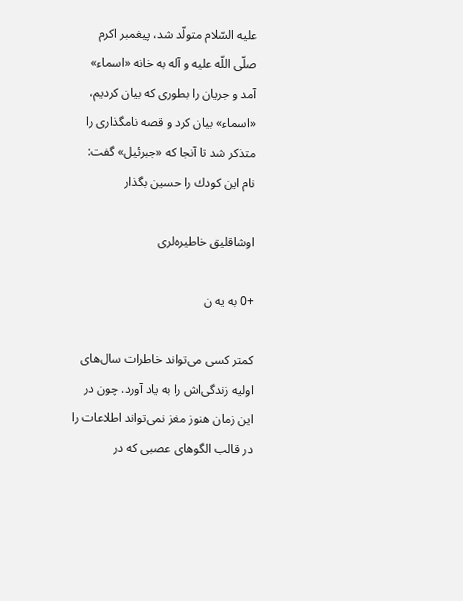علیه السّلام متولّد شد، پیغمبر اكرم صلّى اللّه علیه و آله به خانه «اسماء» آمد و جریان را بطورى كه بیان كردیم، «اسماء» بیان كرد و قصه نامگذارى را متذكر شد تا آنجا كه «جبرئیل» گفت: نام این كودك را حسین بگذار

اوشاقلیق خاطیره‌لری

+0 به یه ن

كمتر كسی می‌تواند خاطرات سال‌های اولیه زندگی‌اش را به یاد آورد. چون در این زمان هنوز مغز نمی‌تواند اطلاعات را در قالب الگوهای عصبی كه در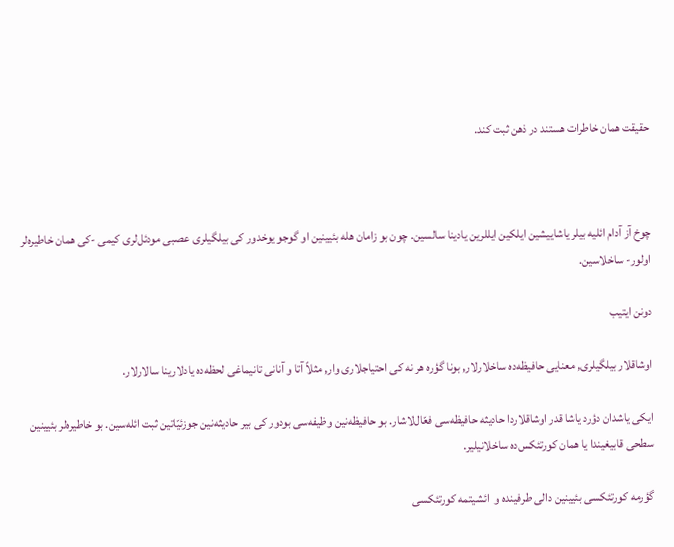حقیقت همان خاطرات هستند در ذهن ثبت كند.



چوخ آز آدام ائلیه بیلر یاشاییشین ایلكین ایللرین یادینا سالسین. چون بو زامان هله بئیینین او گوجو یوخدور كی بیلگیلری عصبی مودئل‌لری كیمی -كی همان خاطیره‌لر اولور- ساخلاسین.

دونن ایتیب

اوشاقلار بیلگیلری, معنایی حافیظه‌ده ساخلارلار, بونا گؤره هر نه كی احتیاجلاری وار, مثلاً آتا و آنانی تانیماغی لحظه‌ده یادلارینا سالارلار.

ایكی یاشدان دؤرد یاشا قدر اوشاقلاردا حادیثه حافیظه‌سی فعّال‌لاشار. بو حافیظه‌نین وظیفه‌سی بودور كی بیر حادیثه‌نین جوزئیّاتین ثبت ائله‌سین. بو خاطیره‌لر بئیینین سطحی قابیغیندا یا همان كورتئكس‌ده ساخلانیلیر.

گؤرمه كورتئكسی بئیینین دالی طرفینده و  ائشیتمه كورتئكسی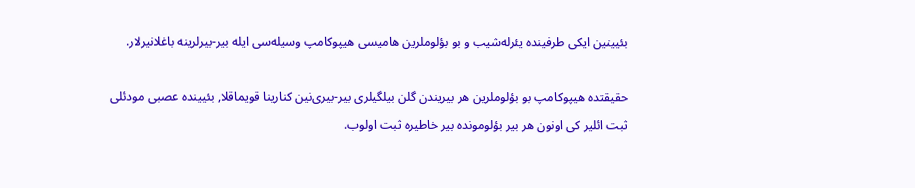بئیینین ایكی طرفینده یئرله‌شیب و بو بؤلوملرین هامیسی هیپوكامپ وسیله‌سی ایله بیر-بیرلرینه باغلانیرلار.

حقیقتده هیپوكامپ بو بؤلوملرین هر بیریندن گلن بیلگیلری بیر-بیری‌نین كنارینا قویماقلا, بئیینده عصبی مودئلی ثبت ائلیر كی اونون هر بیر بؤلومونده بیر خاطیره ثبت اولوب.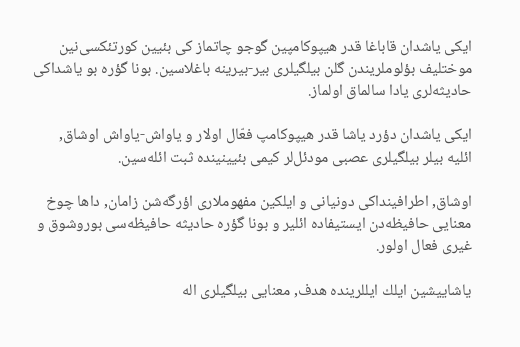ایكی یاشدان قاباغا قدر هیپوكامپین گوجو چاتماز كی بئیین كورتئكسی‌نین موختلیف بؤلوملریندن گلن بیلگیلری بیر-بیرینه باغلاسین. بونا گؤره بو یاشداكی حادیثه‌لری یادا سالماق اولماز.

ایكی یاشدان دؤرد یاشا قدر هیپوكامپ فعّال اولار و یاواش-یاواش اوشاق, ائلیه بیلر بیلگیلری عصبی مودئل‌لر كیمی بئیینینده ثبت ائله‌سین.

اوشاق, اطرافینداكی دونیانی و ایلكین مفهوملاری اؤرگه‌شن زامان, داها چوخ معنایی حافیظه‌دن ایستیفاده ائلیر و بونا گؤره حادیثه حافیظه‌سی بوروشوق و غیری فعال اولور.

یاشاییشین ایلك ایللرینده هدف, معنایی بیلگیلری اله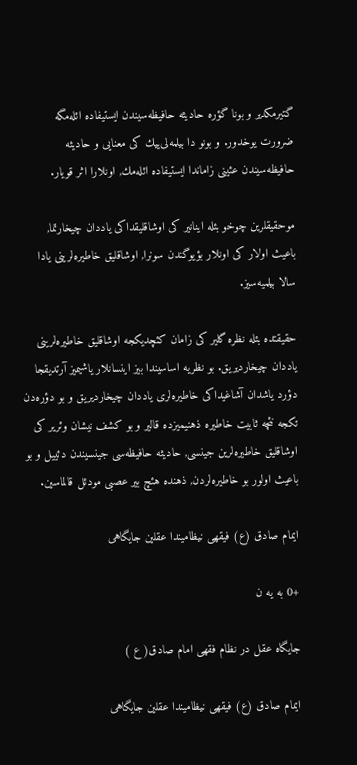گتیرمكدیر و بونا گؤره حادیثه حافیظه‌سیندن ایستیفاده ائله‌مگه ضرورت یوخدور. و بونو دا بیلمه‌لی‌ییك كی معنایی و حادیثه حافیظه‌سیندن عئینی زاماندا ایستیفاده ائله‌مك, اونلارا اثر قویار.

موحقیقلرین چوخو بئله اینانیر كی اوشاقلیقداكی یاددان چیخارتما, باعیث اولار كی اونلار بؤیوگندن سونرا, اوشاقلیق خاطیره‌لرینی یادا سالا بیلمیه‌سیز.

حقیقتده بئله نظره گلیر كی زامان كئچدیكجه اوشاقلیق خاطیره‌لرینی یاددان چیخاردیریق. بو نظریه اساسیندا بیز اینسانلار یاشیمیز آرتدیقجا دؤرد یاشدان آشاغیداكی خاطیره‌لری یاددان چیخاردیریق و بو دؤره‌دن تكجه نئچه ثابیت خاطیره ذهنیمیزده قالیر و بو كشف نیشان وئریر كی اوشاقلیق خاطیره‌لرین جینسی, حادیثه حافیظه‌سی جینسیندن دئییل و بو باعیث اولور بو خاطیره‌لردن, ذهنده هئچ بیر عصبی مودئل قالماسین.

ایمام صادق (ع) فیقهی نیظامیندا عقلین جایگاهی

+0 به یه ن

جایگاه عقل در نظام فقهی امام صادق( ع )

ایمام صادق (ع) فیقهی نیظامیندا عقلین جایگاهی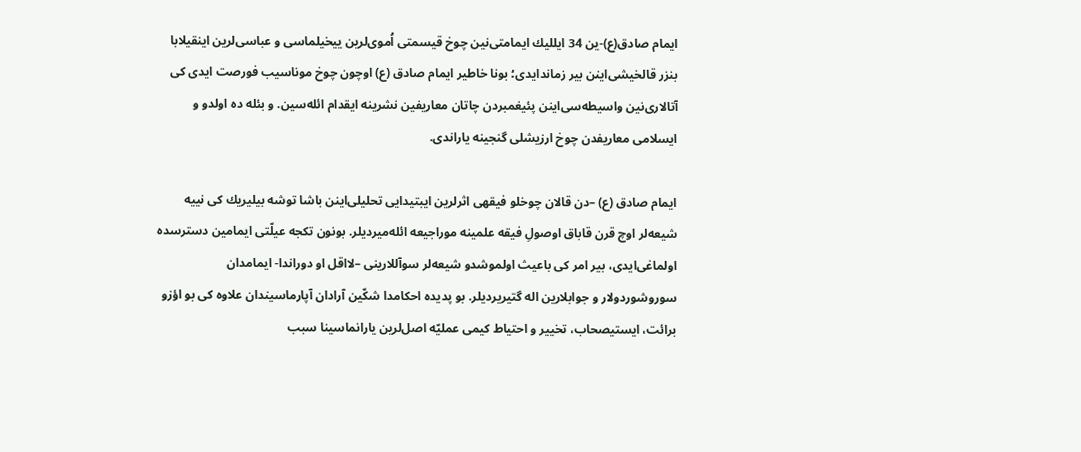ایمام صادق(ع)-ین 34 ایللیك ایمامتی‌نین چوخ قیسمتی اُموی‌لرین ییخیلماسی و عباسی‌لرین اینقیلابا بنزر قالخیشی‌اینن بیر زماندایدی؛ بونا خاطیر ایمام صادق (ع) اوچون چوخ موناسیب فورصت ایدی كی آتالاری‌نین واسیطه‌سی‌اینن پئیغمبردن چاتان معاریفین نشرینه ایقدام ائله‌سین. و بئله ده اولدو و ایسلامی معاریفدن چوخ ارزیشلی گنجینه یاراندی.

ایمام صادق (ع) –دن قالان چوخلو فیقهی اثرلرین ایبتیدایی تحلیلی‌اینن باشا توشه بیلیریك كی نییه شیعه‌لر اوچ قرن قاباق اوصولِ فیقه علمینه موراجیعه ائله‌میردیلر. بونون تكجه عیلّتی ایمامین دسترسده اولماغی‌ایدی، بیر امر كی باعیث اولموشدو شیعه‌لر سوآللارینی –لااقل او دوراندا- ایمامدان سوروشوردولار و جوابلارین اله گتیریردیلر. بو پدیده احكامدا شكّین آرادان آپارماسیندان علاوه كی بو اؤزو برائت، ایستیصحاب، تخییر و احتیاط كیمی عملیّه اصل‌لرین یارانماسینا سبب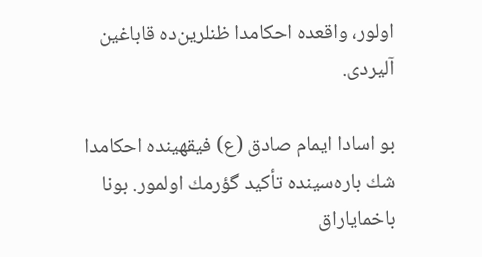اولور، واقعده احكامدا ظنلرین‌ده قاباغین آلیردی.

بو اسادا ایمام صادق (ع) فیقهینده احكامدا شك باره‌سینده تأكید گؤرمك اولمور. بونا باخمایاراق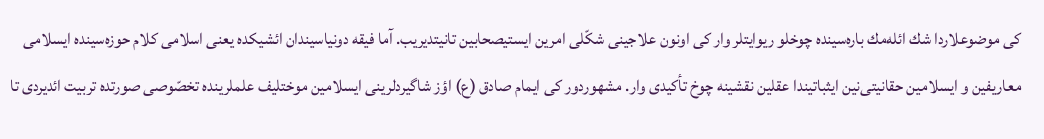كی موضوعلاردا شك ائله‌مك باره‌سینده چوخلو ریوایتلر وار كی اونون علاجینی شكّلی امرین ایستیصحابین تانیتدیریب. آما فیقه دونیاسیندان ائشیكده یعنی اسلامی كلام حوزه‌سینده ایسلامی معاریفین و ایسلامین حقانیتی‌نین ایثباتیندا عقلین نقشینه چوخ تأكیدی وار. مشهوردور كی ایمام صادق (ع) اؤز شاگیردلرینی ایسلامین موختلیف علملرینده تخصّوصی صورتده تربیت ائدیردی تا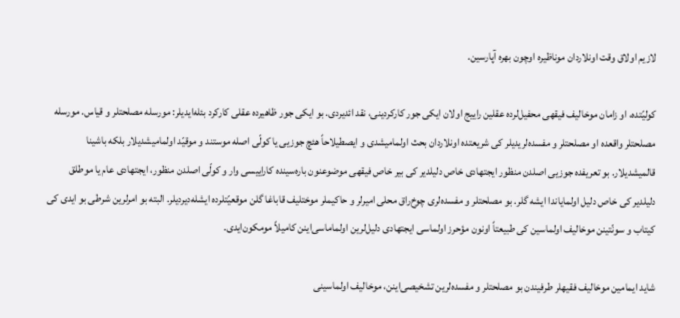لازیم اولاق وقت اونلاردان موناظیره اوچون بهره آپارسین.

كولیّتده، او زامان موخالیف فیقهی محفیل‌لرده عقلین راییج اولان ایكی جور كاركردینی، نقد ائدیردی. بو ایكی جور ظاهیرده عقلی كاركرد بئله‌ایدیلر: مورسله مصلحتلر و قیاس. مورسله مصلحتلر واقعده او مصلحتلر و مفسده‌لریدیلر كی شریعتده اونلاردان بحث اولمامیشدی و ایصطیلاحاً هئچ جوزیی یا كولّی اصله موستند و موقیّد اولمامیشدیلار بلكه باشینا قالمیشدیلار. بو تعریفده جوزیی اصلدن منظور ایجتهادی خاص دلیلدیر كی بیر خاص فیقهی موضوعنون باره‌سینده كاراییسی وار و كولّی اصلدن منظور، ایجتهادی عام یا موطلق دلیلدیر كی خاص دلیل اولمایاندا ایشه گلر. بو مصلحتلر و مفسده‌لری چوخ‌راق محلی امیرلر و حاكیملر موختلیف قاباغا گلن موقعیّتلرده ایشله‌دیردیلر. البته بو امرلرین شرطی بو ایدی كی كیتاب و سونّتینن موخالیف اولماسین كی طبیعتاً اونون مؤحرز اولماسی ایجتهادی دلیل‌لرین اولماماسی‌اینن كامیلاً مومكون‌ایدی.

شاید ایمامین موخالیف فقیهلر طرفیندن بو مصلحتلر و مفسده‌لرین تشخیصی‌اینن، موخالیف اولماسینی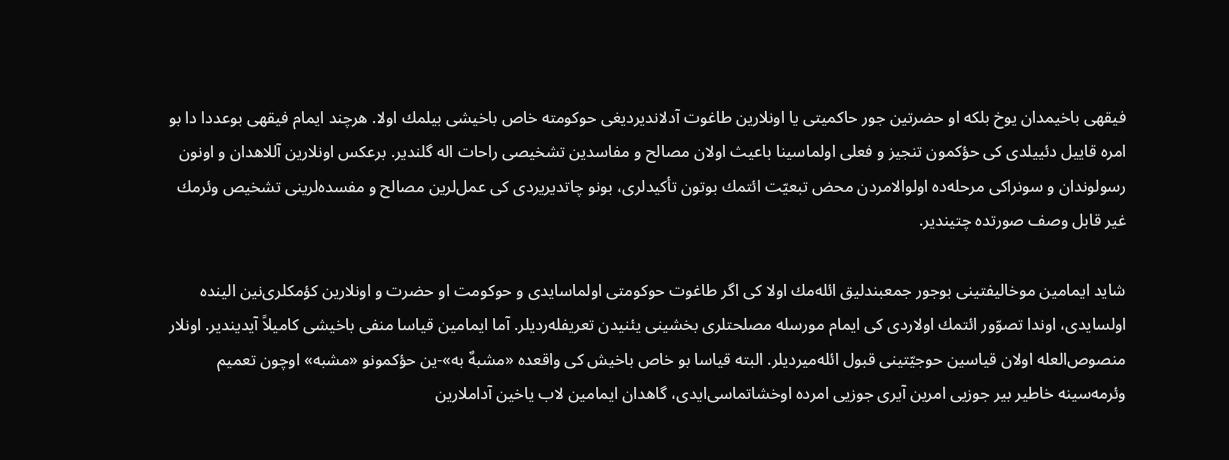فیقهی باخیمدان یوخ بلكه او حضرتین جور حاكمیتی یا اونلارین طاغوت آدلاندیردیغی حوكومته خاص باخیشی بیلمك اولا. هرچند ایمام فیقهی بوعددا دا بو امره قاییل دئییلدی كی حؤكمون تنجیز و فعلی اولماسینا باعیث اولان مصالح و مفاسدین تشخیصی راحات اله گلندیر. برعكس اونلارین آللاهدان و اونون رسولوندان و سونراكی مرحله‌ده اولوالامردن محض تبعیّت ائتمك بوتون تأكیدلری، بونو چاتدیریردی كی عمل‌لرین مصالح و مفسده‌‌لرینی تشخیص وئرمك غیر قابل وصف صورتده چتیندیر.

شاید ایمامین موخالیفتینی بوجور جمعبندلیق ائله‌مك اولا كی اگر طاغوت حوكومتی اولماسایدی و حوكومت او حضرت و اونلارین كؤمكلری‌نین الینده اولسایدی، اوندا تصوّور ائتمك اولاردی كی ایمام مورسله مصلحتلری بخشینی یئنیدن تعریفله‌ردیلر. آما ایمامین قیاسا منفی باخیشی كامیلاً آیدیندیر. اونلار منصوص‌العله اولان قیاسین حوجیّتینی قبول ائله‌میردیلر. البته قیاسا بو خاص باخیش كی واقعده «مشبهٌ به»-ین حؤكمونو «مشبه» اوچون تعمیم وئرمه‌سینه خاطیر بیر جوزیی امرین آیری جوزیی امرده اوخشاتماسی‌ایدی، گاهدان ایمامین لاب یاخین آداملارین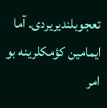تعجوبلندیریردی. آما ایمامین كؤمكلرینه بو امر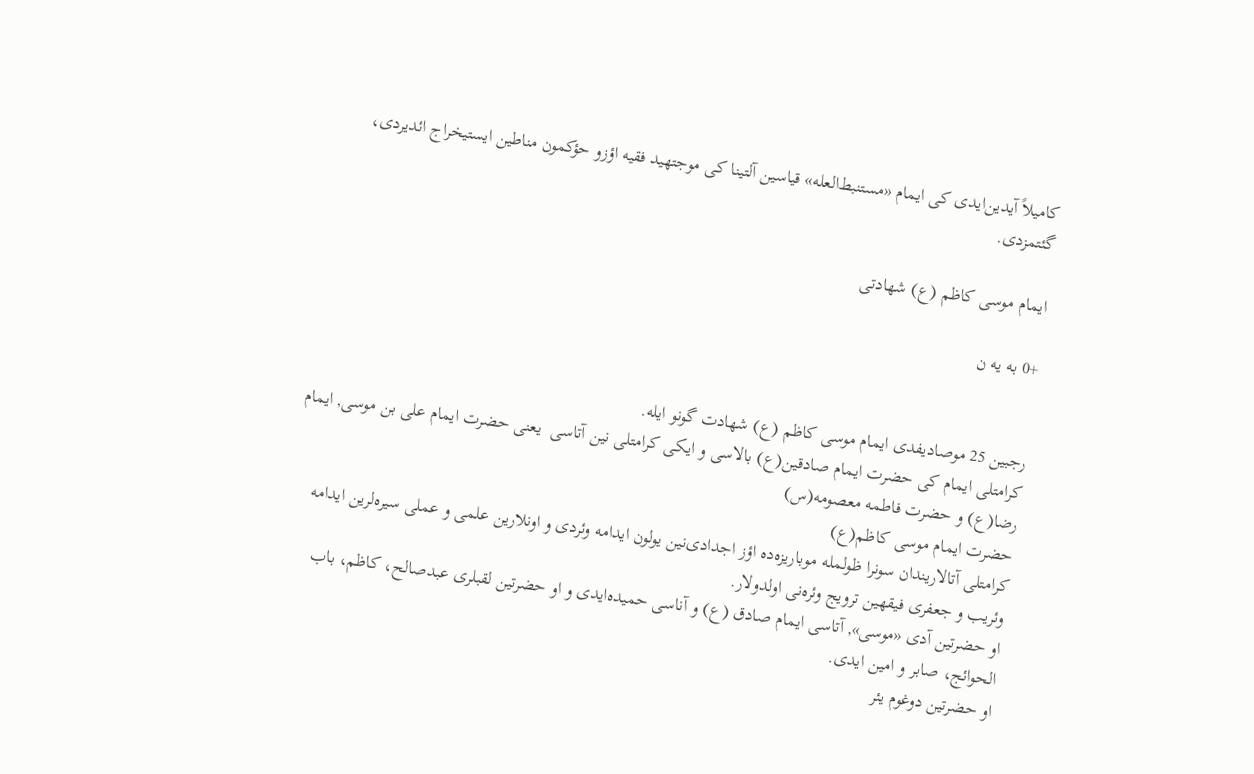كامیلاً آیدین‌ایدی كی ایمام «مستنبط‌العله» قیاسین آلتینا كی موجتهید فقیه اؤزو حؤكمون مناطین ایستیخراج ائدیردی، گئتمزدی.

ایمام موسی كاظم (ع) شهادتی

+0 به یه ن


رجبین 25 موصادیفدی ایمام موسی كاظم (ع) شهادت گونو ایله.
كرامتلی ایمام كی حضرت ایمام صادقین(ع) بالاسی و ایكی كرامتلی نین آتاسی  یعنی حضرت ایمام علی‌ بن موسی‌, ایمام رضا(ع) و حضرت فاطمه معصومه(س)
حضرت ایمام موسی كاظم(ع)
كرامتلی آتالاریندان سونرا ظولمله موباریزه‌ده اؤز اجدادی‌نین یولون ایدامه وئردی و اونلارین علمی و عملی سیره‌لرین ایدامه وئریب و جعفری فیقهین ترویج وئره‌نی اولدولار.
او حضرتین آدی «موسی», آتاسی ایمام صادق (ع) و آناسی حمیده‌ایدی و او حضرتین لقبلری عبدصالح، كاظم، باب الحوائج، صابر و امین ایدی.
او حضرتین دوغوم یئر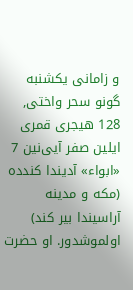و زامانی یكشنبه گونو سحر واختی‌, 128 هیجری قمری ایلین صفر آیی‌نین 7 «ابواء» آدیندا كندده (مكه و مدینه آراسیندا بیر كند) اولموشدور. او حضرت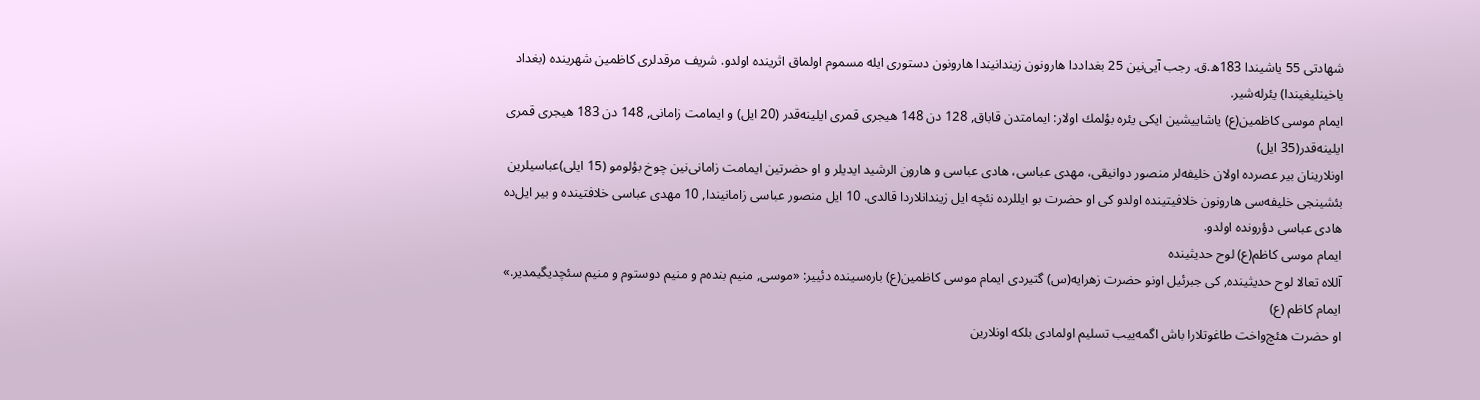شهادتی 55 یاشیندا 183ه.ق. رجب آیی‌نین 25 بغداددا هارونون زیندانیندا هارونون دستوری ایله مسموم اولماق اثرینده اولدو. شریف مرقدلری كاظمین شهرینده (بغداد یاخینلیغیندا) یئرله‌شیر.
ایمام موسی كاظمین(ع) یاشاییشین ایكی یئره بؤلمك اولار: ایمامتدن قاباق, 128 دن 148 هیجری قمری ایلینه‌قدر (20 ایل) و ایمامت زامانی, 148 دن 183 هیجری قمری ایلینه‌قدر(35 ایل)
اونلارینان بیر عصرده اولان خلیفه‌لر منصور دوانیقی، مهدی عباسی، هادی عباسی و هارون الرشید ایدیلر و او حضرتین ایمامت زامانی‌نین چوخ بؤلومو (15 ایلی)عباسیلرین بئشینجی خلیفه‌سی هارونون خلافیتینده اولدو كی او حضرت بو ایللرده نئچه ایل زیندانلاردا قالدی. 10 ایل منصور عباسی زامانیندا, 10 مهدی عباسی خلافتینده و بیر ایل‌ده هادی عباسی دؤرونده اولدو.
ایمام موسی كاظم(ع) لوح حدیثینده
آللاه تعالا لوح حدیثینده, كی جبرئیل اونو حضرت زهرایه(س) گتیردی ایمام موسی كاظمین(ع) باره‌سینده دئییر: «موسی, منیم بنده‌م و منیم دوستوم و منیم سئچدیگیمدیر.»
ایمام كاظم (ع)
او حضرت هئچ‌واخت طاغوتلارا باش اگمه‌ییب تسلیم اولمادی بلكه اونلارین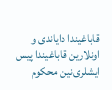قاباغیندا دایاندی و اونلارین قاباغیندا پیس ایشلری‌نین محكوم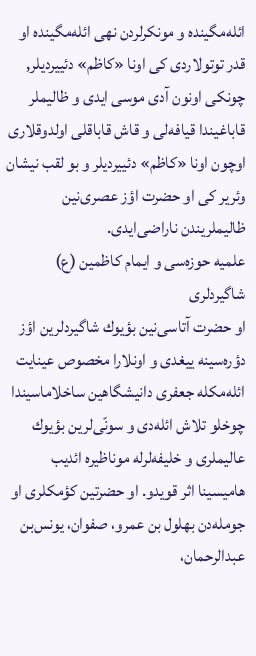ائله‌مگینده و مونكرلردن نهی ائله‌مگینده او قدر توتولاردی كی اونا «كاظم» دئییردیلر, چونكی اونون آدی موسی ایدی و ظالیملر قاباغیندا قیافه‌لی و قاش قاباقلی اولدوقلاری اوچون اونا «كاظم» دئییردیلر و بو لقب نیشان وئریر كی او حضرت اؤز عصری‌نین ظالیملریندن ناراضی‌ایدی.
علمیه حوزه‌سی و ایمام كاظمین (ع) شاگیردلری
او حضرت آتاسی‌نین بؤیوك شاگیردلرین اؤز دؤره‌سینه ییغدی و اونلارا مخصوص عینایت ائله‌مكله جعفری دانیشگاهین ساخلاماسیندا چوخلو تلاش ائله‌دی و سونّی‌لرین بؤیوك عالیملری و خلیفه‌لرله موناظیره ائدیب هامیسینا اثر قویدو. او حضرتین كؤمكلری او جومله‌دن بهلول بن عمرو، صفوان، یونس‌بن عبدالرحمان،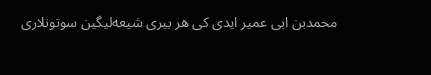محمدبن ابی عمیر ایدی كی هر بیری شیعه‌لیگین سوتونلاری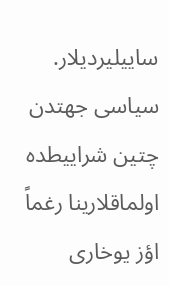ساییلیردیلار. سیاسی جهتدن چتین شراییطده اولماقلارینا رغماً اؤز یوخاری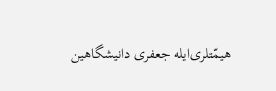هیمّتلری‌ایله جعفری دانیشگاهین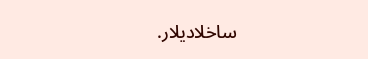ساخلادیلار.